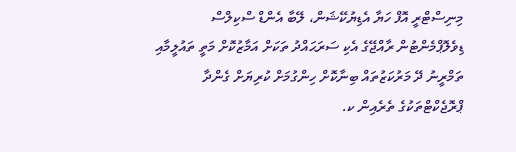މިނިސްޓްރީ އޮފް ހަޔާ އެޑިޔުކޭޝަން، ލޭބާ އެންޑް ސްކިލްސް ޑިވެލޮޕްމެންޓުން ރާއްޖޭގެ އެކި ސަރަޙައްދު ތަކަށް އަމާޒުކޮށް މަތީ ތައުލީމާއި ތަމްރީނު ދޭ މަރުކަޒުތައް ބިނާކޮށް ހިންގުމަށް ކުރިޔަށް ގެންދާ ޕްރޮޖެކްޓްތަކުގެ ތެރެއިން ކ.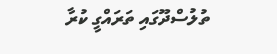ތުލުސްދޫގައި ތަރައްގީ ކުރާ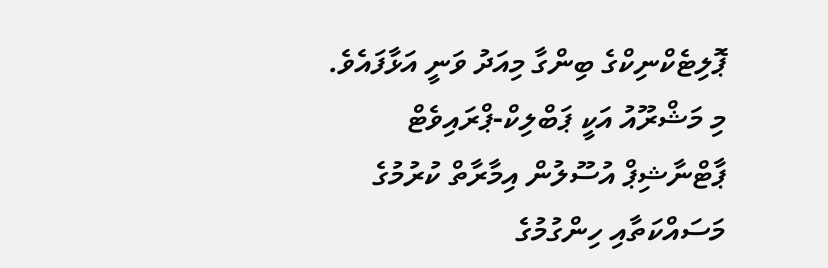ޕޮލިޓެކްނިކްގެ ބިންގާ މިއަދު ވަނީ އަޅާފައެވެ.
މި މަޝްރޫއު އަކީ ޕަބްލިކް-ޕްރައިވެޓް ޕާޓްނާޝިޕް އުސޫލުން އިމާރާތް ކުރުމުގެ މަސައްކަތާއި ހިންގުމުގެ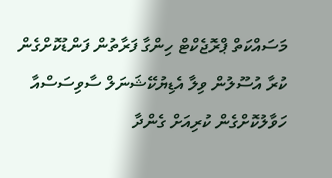މަސައްކަތް ޕްރޮޖެކްޓް ހިންގާ ފަރާތުން ފަންޑުކޮށްގެން ކުރާ އުސޫލުން ވިލާ އެޑިޔުކޭޝަނަލް ސާވިސަސްއާ ހަވާލުކޮށްގެން ކުރިއަށް ގެންދާ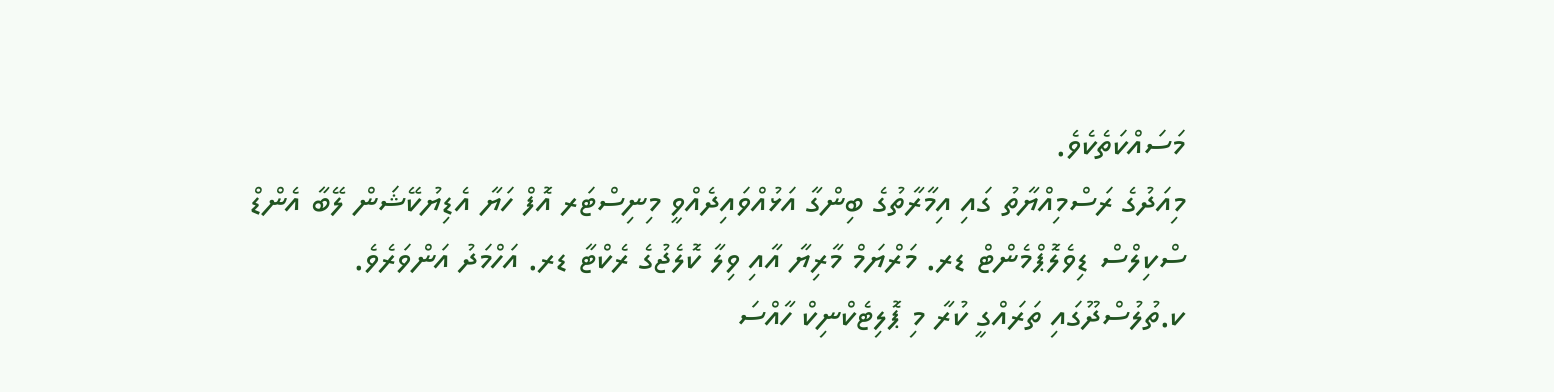މަސައްކަތެކެވެ.
މިއަދުގެ ރަސްމިއްޔާތު ގައި އިމާރާތުގެ ބިންގާ އަޅުއްވައިދެއްވީ މިނިސްޓަރ އޮފް ހަޔާ އެޑިޔުކޭޝަން ލޭބާ އެންޑް ސްކިލްސް ޑިވެލޮޕްމެންޓް ޑރ. މަރްޔަމް މާރިޔާ އާއި ވިލާ ކޮލެޖުގެ ރެކްޓާ ޑރ. އަހްމަދު އަންވަރެވެ.
ކ.ތުލުސްދޫގައި ތަރައްގީ ކުރާ މި ޕޮލިޓެކްނިކް ހާއްސަ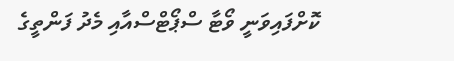ކޮށްފައިވަނީ ވޯޓާ ސްޕޯޓްސްއާއި މެދު ފަންތީގެ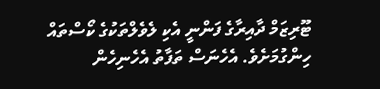ޓޫރިޒަމް ދާއިރާގެ ފަންނީ އެކި ލެވެލްތަކުގެ ކޯސްތައް ހިންގުމަށެވެ. އެހެނަސް ތަފާތު އެހެނިހެން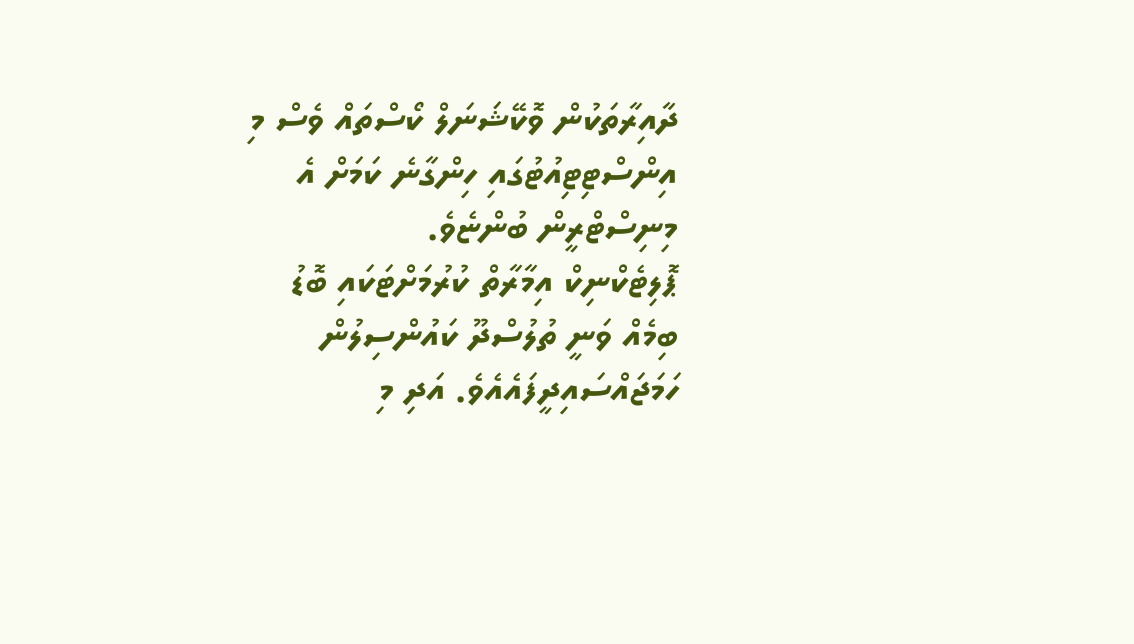ދާއިރާތަކުން ވޮކޭޝަނަލް ކޯސްތައް ވެސް މި އިންސްޓިޓިއުޓުގައި ހިންގާނެ ކަމަށް އެ މިނިސްޓްރީން ބުންޏެވެ.
ޕޮލިޓެކްނިކް އިމާރާތް ކުރުމަށްޓަކައި ބޮޑު ބިމެއް ވަނީ ތުލުސްދޫ ކައުންސިލުން ހަމަޖައްސައިދީފައެއެވެ. އަދި މި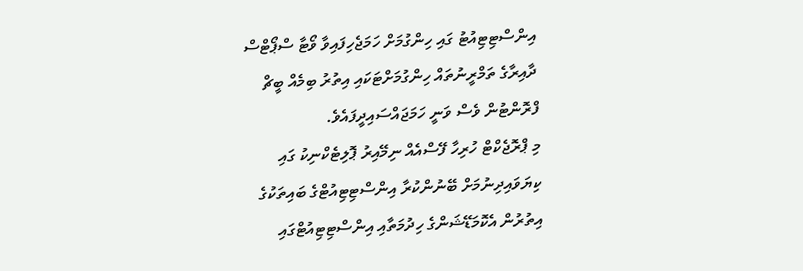އިންސްޓިޓިއުޓު ގައި ހިންގުމަށް ހަމަޖެހިފައިވާ ވޯޓާ ސްޕޯޓްސް ދާއިރާގެ ތަމްރީނުތައް ހިންގުމަށްޓަކައި އިތުރު ބިމެއް ބީޗް ފްރޮންޓުން ވެސް ވަނީ ހަމަޖައްސައިދީފައެވެ.
މި ޕްރޮޖެކްޓް ހުރިހާ ފޭސްއެއް ނިމޭއިރު ޕޮލިޓެކްނިކު ގައި ކިޔަވައިދިނުމަށް ބޭނުންކުރާ އިންސްޓިޓިއުޓްގެ ބައިތަކުގެ އިތުރުން އެކޮމަޑޭޝަންގެ ހިދުމަތާއި އިންސްޓިޓިއުޓްގައި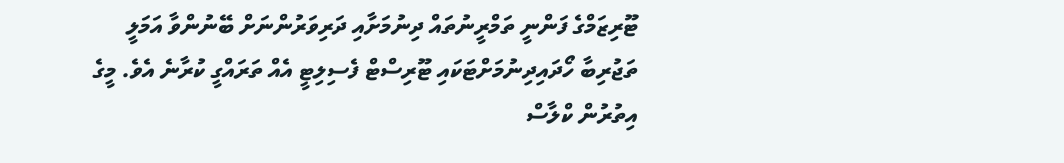ޓޫރިޒަމްގެ ފަންނީ ތަމްރީނުތައް ދިނުމަށާއި ދަރިވަރުންނަށް ބޭނުންވާ އަމަލީ ތަޖުރިބާ ހޯދައިދިނުމަށްޓަކައި ޓޫރިސްޓް ފެސިލިޓީ އެއް ތަރައްގީ ކުރާނެ އެވެ. މީގެ އިތުރުން ކްލާސް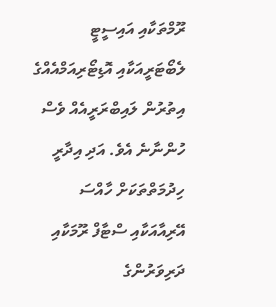ރޫމްތަކާއި އައިސީޓީ ލެބޯޓަރީއަކާއި އޮޑިޓޯރިއަމްއެއްގެ އިތުރުން ލައިބްރަރީއެއް ވެސް ހުންނާނެ އެވެ. އަދި އިދާރީ ހިދުމަތްތަކަށް ހާއްސަ އޭރިއާއަކާއި ސްޓާފް ރޫމަކާއި ދަރިވަރުންގެ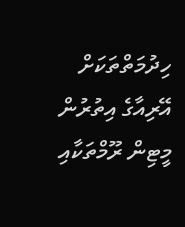ހިދުމަތްތަކަށް އޭރިއާގެ އިތުރުން މީޓިން ރޫމްތަކާއި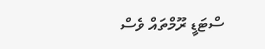ސްޓަޑީ ރޫމްތައް ވެސް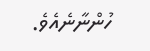ހުންނާނެއެވެ.